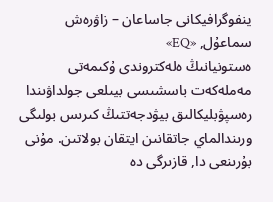ينفوگرافيكانى جاساعان – زاۋرەش سماعۇل, «EQ»
ەستونيانىڭ ەلەكتروندى ۇكىمەتى
مەملەكەت باسشىسى بيىلعى جولداۋىندا رەسپۋبليكالىق بيۋدجەتتىڭ كىرىس بولىگى ورىندالماي جاتقانىن ايتقان بولاتىن. مۇنى بۇرىنعى دا, قازىرگى دە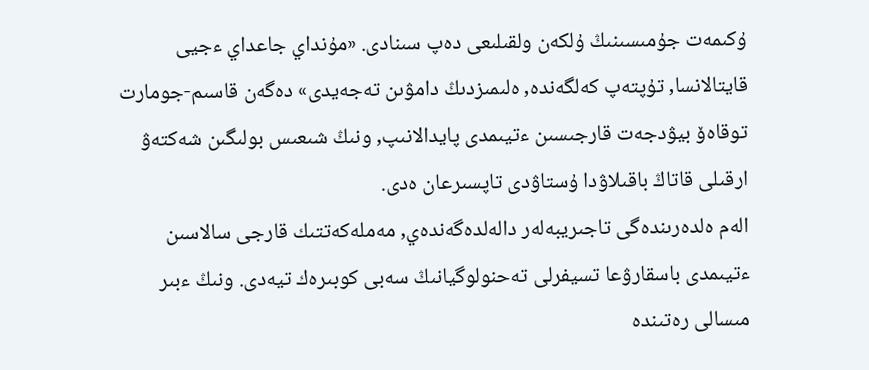ۇكىمەت جۇمىسىنىڭ ۇلكەن ولقىلىعى دەپ سىنادى. «مۇنداي جاعداي ءجيى قايتالانسا, تۇپتەپ كەلگەندە, ەلىمىزدىڭ دامۋىن تەجەيدى» دەگەن قاسىم-جومارت توقاەۆ بيۋدجەت قارجىسىن ءتيىمدى پايدالانىپ, ونىڭ شىعىس بولىگىن شەكتەۋ ارقىلى قاتاڭ باقىلاۋدا ۇستاۋدى تاپسىرعان ەدى.
الەم ەلدەرىندەگى تاجىريبەلەر دالەلدەگەندەي, مەملەكەتتىك قارجى سالاسىن ءتيىمدى باسقارۋعا تسيفرلى تەحنولوگيانىڭ سەبى كوبىرەك تيەدى. ونىڭ ءبىر مىسالى رەتىندە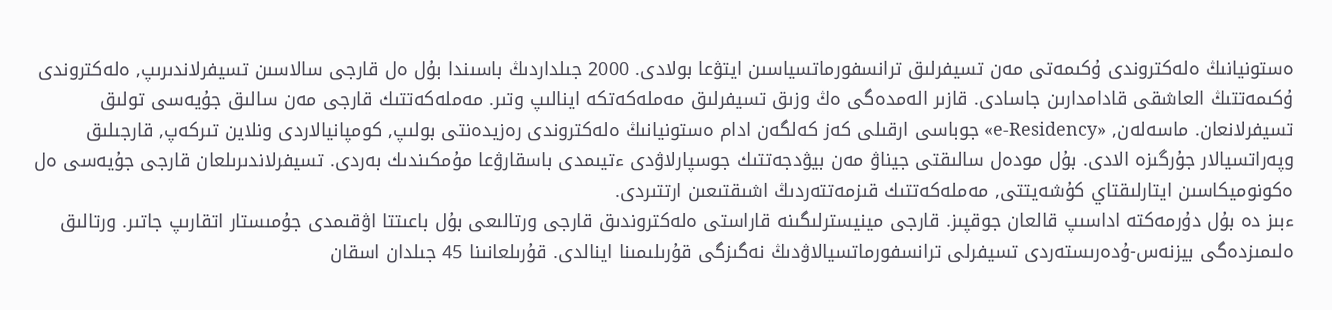ەستونيانىڭ ەلەكتروندى ۇكىمەتى مەن تسيفرلىق ترانسفورماتسياسىن ايتۋعا بولادى. 2000 جىلداردىڭ باسىندا بۇل ەل قارجى سالاسىن تسيفرلاندىرىپ, ەلەكتروندى ۇكىمەتتىڭ العاشقى قادامدارىن جاسادى. قازىر الەمدەگى ەڭ وزىق تسيفرلىق مەملەكەتكە اينالىپ وتىر. مەملەكەتتىك قارجى مەن سالىق جۇيەسى تولىق تسيفرلانعان. ماسەلەن, «e-Residency» جوباسى ارقىلى كەز كەلگەن ادام ەستونيانىڭ ەلەكتروندى رەزيدەنتى بولىپ, كومپانيالاردى ونلاين تىركەپ, قارجىلىق وپەراتسيالار جۇرگىزە الادى. بۇل مودەل سالىقتى جيناۋ مەن بيۋدجەتتىك جوسپارلاۋدى ءتيىمدى باسقارۋعا مۇمكىندىك بەردى. تسيفرلاندىرىلعان قارجى جۇيەسى ەل ەكونوميكاسىن ايتارلىقتاي كۇشەيتتى, مەملەكەتتىك قىزمەتتەردىڭ اشىقتىعىن ارتتىردى.
ءبىز دە بۇل دۇرمەكتە اداسىپ قالعان جوقپىز. قارجى مينيسترلىگىنە قاراستى ەلەكتروندىق قارجى ورتالىعى بۇل باعىتتا اۋقىمدى جۇمىستار اتقارىپ جاتىر. ورتالىق ەلىمىزدەگى بيزنەس-ۇدەرىستەردى تسيفرلى ترانسفورماتسيالاۋدىڭ نەگىزگى قۇرىلىمىنا اينالدى. قۇرىلعانىنا 45 جىلدان اسقان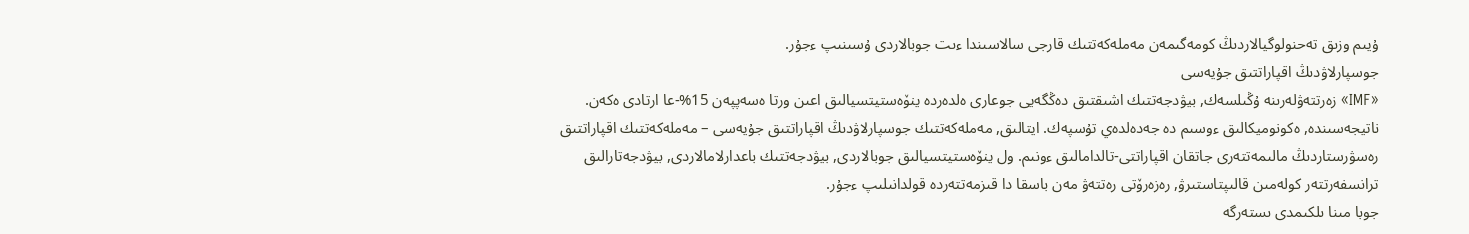ۇيىم وزىق تەحنولوگيالاردىڭ كومەگىمەن مەملەكەتتىك قارجى سالاسىندا ءىت جوبالاردى ۇسىنىپ ءجۇر.
جوسپارلاۋدىڭ اقپاراتتىق جۇيەسى
«IMF» زەرتتەۋلەرىنە ۇڭىلسەك, بيۋدجەتتىك اشىقتىق دەڭگەيى جوعارى ەلدەردە ينۆەستيتسيالىق اعىن ورتا ەسەپپەن 15%-عا ارتادى ەكەن. ناتيجەسىندە, ەكونوميكالىق ءوسىم دە جەدەلدەي تۇسپەك. ايتالىق, مەملەكەتتىك جوسپارلاۋدىڭ اقپاراتتىق جۇيەسى – مەملەكەتتىك اقپاراتتىق رەسۋرستاردىڭ مالىمەتتەرى جاتقان اقپاراتتى-تالدامالىق ءونىم. ول ينۆەستيتسيالىق جوبالاردى, بيۋدجەتتىك باعدارلامالاردى, بيۋدجەتارالىق ترانسفەرتتەر كولەمىن قالىپتاستىرۋ, رەزەرۆتى رەتتەۋ مەن باسقا دا قىزمەتتەردە قولدانىلىپ ءجۇر.
جوبا مىنا ىلكىمدى ىستەرگە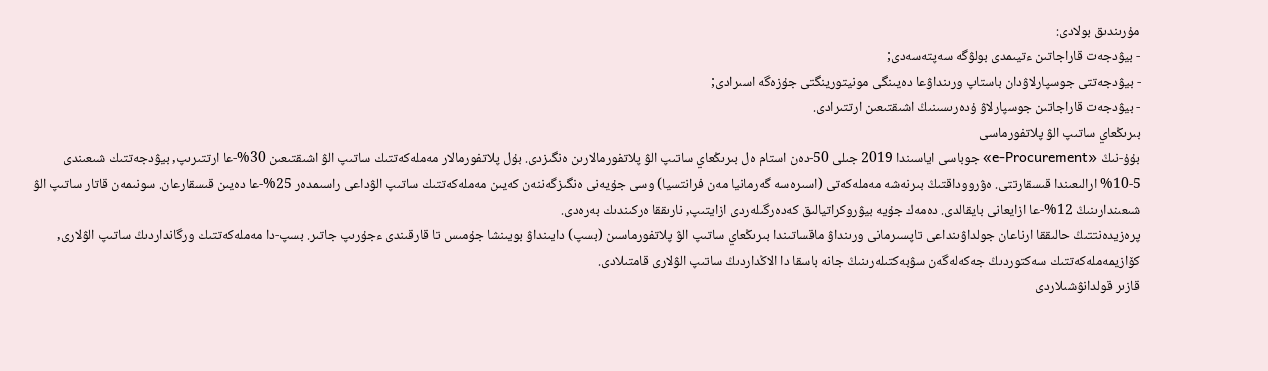مۇرىندىق بولادى:
- بيۋدجەت قاراجاتىن ءتيىمدى بولۋگە سەپتەسەدى;
- بيۋدجەتتى جوسپارلاۋدان باستاپ ورىنداۋعا دەيىنگى مونيتورينگتى جۇزەگە اسىرادى;
- بيۋدجەت قاراجاتىن جوسپارلاۋ ۇدەرىسىنىڭ اشىقتىعىن ارتتىرادى.
بىرىڭعاي ساتىپ الۋ پلاتفورماسى
بۇۇ-نىڭ «e-Procurement» جوباسى اياسىندا 2019 جىلى 50-دەن استام ەل بىرىڭعاي ساتىپ الۋ پلاتفورمالارىن ەنگىزدى. بۇل پلاتفورمالار مەملەكەتتىك ساتىپ الۋ اشىقتىعىن 30%-عا ارتتىرىپ, بيۋدجەتتىك شىعىندى 5-10% ارالىعىندا قىسقارتتى. ەۋرووداقتىڭ بىرنەشە مەملەكەتى (اسىرەسە گەرمانيا مەن فرانتسيا) وسى جۇيەنى ەنگىزگەننەن كەيىن مەملەكەتتىك ساتىپ الۋداعى راسىمدەر 25%-عا دەيىن قىسقارعان. سونىمەن قاتار ساتىپ الۋ شىعىندارىنىڭ 12%-عا ازايعانى بايقالدى. دەمەك جۇيە بيۋروكراتيالىق كەدەرگىلەردى ازايتىپ, نارىققا ەركىندىك بەرەدى.
پرەزيدەنتتىڭ حالىققا ارناعان جولداۋىنداعى تاپسىرمانى ورىنداۋ ماقساتىندا بىرىڭعاي ساتىپ الۋ پلاتفورماسىن (بسپ) دايىنداۋ بويىنشا جۇمىس تا قارقىندى ءجۇرىپ جاتىر. بسپ-دا مەملەكەتتىك ورگانداردىڭ ساتىپ الۋلارى, كۆازيمەملەكەتتىك سەكتوردىڭ جەكەلەگەن سۋبەكتىلەرىنىڭ جانە باسقا دا الاڭداردىڭ ساتىپ الۋلارى قامتىلادى.
قازىر قولدانۋشىلاردى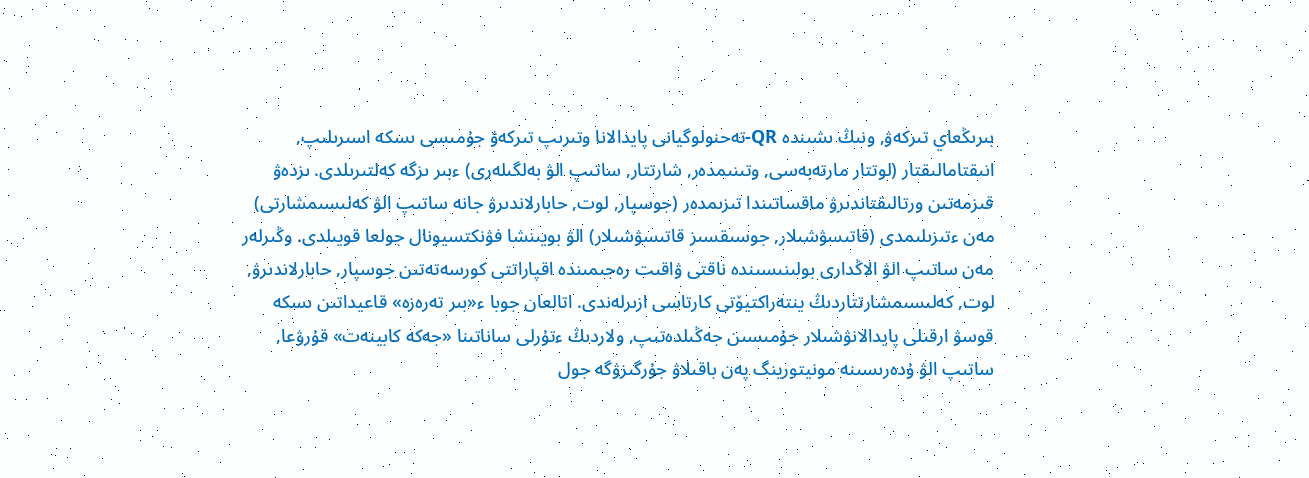بىرىڭعاي تىركەۋ, ونىڭ ىشىندە QR-تەحنولوگيانى پايدالانا وتىرىپ تىركەۋ جۇمىسى ىسكە اسىرىلىپ, انىقتامالىقتار (لوتتار مارتەبەسى, وتىنىمدەر, شارتتار, ساتىپ الۋ بەلگىلەرى) ءبىر ىزگە كەلتىرىلدى. ىزدەۋ قىزمەتىن ورتالىقتاندىرۋ ماقساتىندا تىزىمدەر (جوسپار, لوت, حابارلاندىرۋ جانە ساتىپ الۋ كەلىسىمشارتى) مەن ءتىزىلىمدى (قاتىسۋشىلار, جوسىقسىز قاتىسۋشىلار) الۋ بويىنشا فۋنكتسيونال جولعا قويىلدى. وڭىرلەر مەن ساتىپ الۋ الاڭدارى بولىنىسىندە ناقتى ۋاقىت رەجىمىندە اقپاراتتى كورسەتەتىن جوسپار, حابارلاندىرۋ, لوت, كەلىسىمشارتتاردىڭ ينتەراكتيۆتى كارتاسى ازىرلەندى. اتالعان جوبا ء«بىر تەرەزە» قاعيداتىن ىسكە قوسۋ ارقىلى پايدالانۋشىلار جۇمىسىن جەڭىلدەتىپ, ولاردىڭ ءتۇرلى ساناتىنا «جەكە كابينەت» قۇرۋعا, ساتىپ الۋ ۇدەرىسىنە مونيتورينگ پەن باقىلاۋ جۇرگىزۋگە جول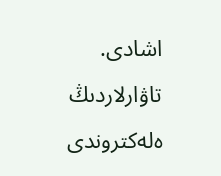اشادى.
تاۋارلاردىڭ ەلەكتروندى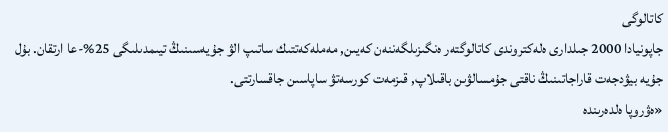كاتالوگى
جاپونيادا 2000 جىلدارى ەلەكتروندى كاتالوگتەر ەنگىزىلگەننەن كەيىن, مەملەكەتتىك ساتىپ الۋ جۇيەسىنىڭ تيىمدىلىگى 25%-عا ارتقان. بۇل جۇيە بيۋدجەت قاراجاتىنىڭ ناقتى جۇمسالۋىن باقىلاپ, قىزمەت كورسەتۋ ساپاسىن جاقسارتتى.
«ەۋروپا ەلدەرىندە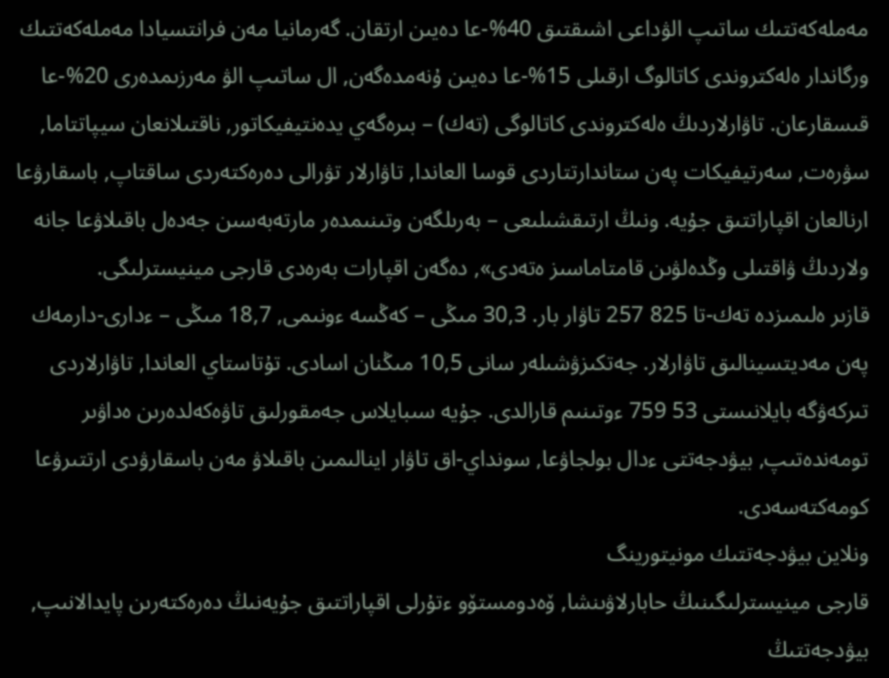مەملەكەتتىك ساتىپ الۋداعى اشىقتىق 40%-عا دەيىن ارتقان. گەرمانيا مەن فرانتسيادا مەملەكەتتىك ورگاندار ەلەكتروندى كاتالوگ ارقىلى 15%-عا دەيىن ۇنەمدەگەن, ال ساتىپ الۋ مەرزىمدەرى 20%-عا قىسقارعان. تاۋارلاردىڭ ەلەكتروندى كاتالوگى (تەك) – بىرەگەي يدەنتيفيكاتور, ناقتىلانعان سيپاتتاما, سۋرەت, سەرتيفيكات پەن ستاندارتتاردى قوسا العاندا, تاۋارلار تۋرالى دەرەكتەردى ساقتاپ, باسقارۋعا ارنالعان اقپاراتتىق جۇيە. ونىڭ ارتىقشىلىعى – بەرىلگەن وتىنىمدەر مارتەبەسىن جەدەل باقىلاۋعا جانە ولاردىڭ ۋاقتىلى وڭدەلۋىن قامتاماسىز ەتەدى», دەگەن اقپارات بەرەدى قارجى مينيسترلىگى.
قازىر ەلىمىزدە تەك-تا 825 257 تاۋار بار. 30,3 مىڭى – كەڭسە ءونىمى, 18,7 مىڭى – ءدارى-دارمەك پەن مەديتسينالىق تاۋارلار. جەتكىزۋشىلەر سانى 10,5 مىڭنان اسادى. تۇتاستاي العاندا, تاۋارلاردى تىركەۋگە بايلانىستى 53 759 ءوتىنىم قارالدى. جۇيە سىبايلاس جەمقورلىق تاۋەكەلدەرىن ەداۋىر تومەندەتىپ, بيۋدجەتتى ءدال بولجاۋعا, سونداي-اق تاۋار اينالىمىن باقىلاۋ مەن باسقارۋدى ارتتىرۋعا كومەكتەسەدى.
ونلاين بيۋدجەتتىك مونيتورينگ
قارجى مينيسترلىگىنىڭ حابارلاۋىنشا, ۆەدومستۆو ءتۇرلى اقپاراتتىق جۇيەنىڭ دەرەكتەرىن پايدالانىپ, بيۋدجەتتىڭ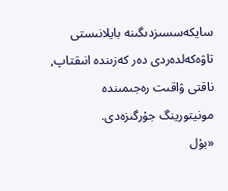سايكەسسىزدىگىنە بايلانىستى تاۋەكەلدەردى دەر كەزىندە انىقتاپ, ناقتى ۋاقىت رەجىمىندە مونيتورينگ جۇرگىزەدى.
«بۇل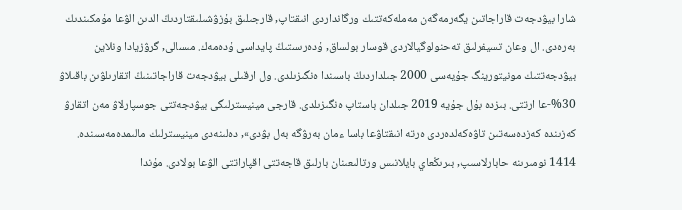شارا بيۋدجەت قاراجاتىن يگەرمەگەن مەملەكەتتىك ورگانداردى انىقتاپ, قارجىلىق بۇزۋشىلىقتاردىڭ الدىن الۋعا مۇمكىندىك بەرەدى. ال وعان تسيفرلىق تەحنولوگيالاردى قوسار بولساق, ۇدەرىستىڭ پايداسى ۇدەمەك. مىسالى, گرۋزيادا ونلاين بيۋدجەتتىك مونيتورينگ جۇيەسى 2000 جىلداردىڭ باسىندا ەنگىزىلدى. ول ارقىلى بيۋدجەت قاراجاتىنىڭ اتقارىلۋىن باقىلاۋ 30%-عا ارتتى. بىزدە بۇل جۇيە 2019 جىلدان باستاپ ەنگىزىلدى. قارجى مينيسترلىگى بيۋدجەتتى جوسپارلاۋ مەن اتقارۋ كەزىندە كەزدەسەتىن تاۋەكەلدەردى ەرتە انىقتاۋعا باسا ءمان بەرۋگە بەل بۋدى», دەلىنەدى مينيسترلىك مالىمدەمەسىندە.
1414 نومىرىنە حابارلاسىپ, بىرىڭعاي بايلانىس ورتالىعىنان بارلىق قاجەتتى اقپاراتتى الۋعا بولادى. مۇندا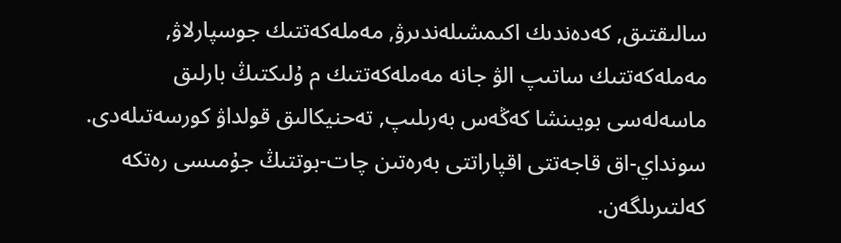سالىقتىق, كەدەندىك اكىمشىلەندىرۋ, مەملەكەتتىك جوسپارلاۋ, مەملەكەتتىك ساتىپ الۋ جانە مەملەكەتتىك م ۇلىكتىڭ بارلىق ماسەلەسى بويىنشا كەڭەس بەرىلىپ, تەحنيكالىق قولداۋ كورسەتىلەدى. سونداي-اق قاجەتتى اقپاراتتى بەرەتىن چات-بوتتىڭ جۇمىسى رەتكە كەلتىرىلگەن.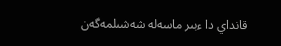قانداي دا ءبىر ماسەلە شەشىلمەگەن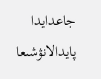جاعدايدا پايدالانۋشىعا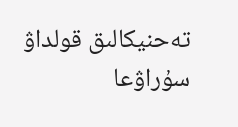تەحنيكالىق قولداۋ سۇراۋعا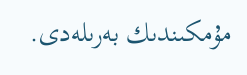مۇمكىندىك بەرىلەدى.